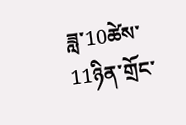ཟླ་10ཚེས་11ཉིན་གྲོང་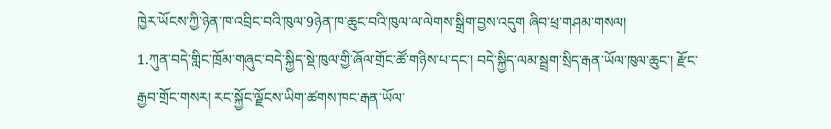ཁྱེར་ཡོངས་ཀྱི་ཉེན་ཁ་འབྲིང་བའི་ཁུལ་9ཉེན་ཁ་ཆུང་བའི་ཁུལ་ལ་ལེགས་སྒྲིག་བྱས་འདུག ཞིབ་ཕྲ་གཤམ་གསལ།
1.ཀུན་བདེ་གླིང་ཁྲོམ་གཞུང་བདེ་སྐྱིད་སྡེ་ཁུལ་གྱི་ཞོལ་གྲོང་ཚོ་གཉིས་པ་དང་། བདེ་སྐྱིད་ལམ་སྦྲག་སྲིད་རྒན་ཡོལ་ཁུལ་ཆུང་། རྫོང་རྒྱབ་གྲོང་གསར། རང་སྐྱོང་ལྗོངས་ཡིག་ཚགས་ཁང་རྒན་ཡོལ་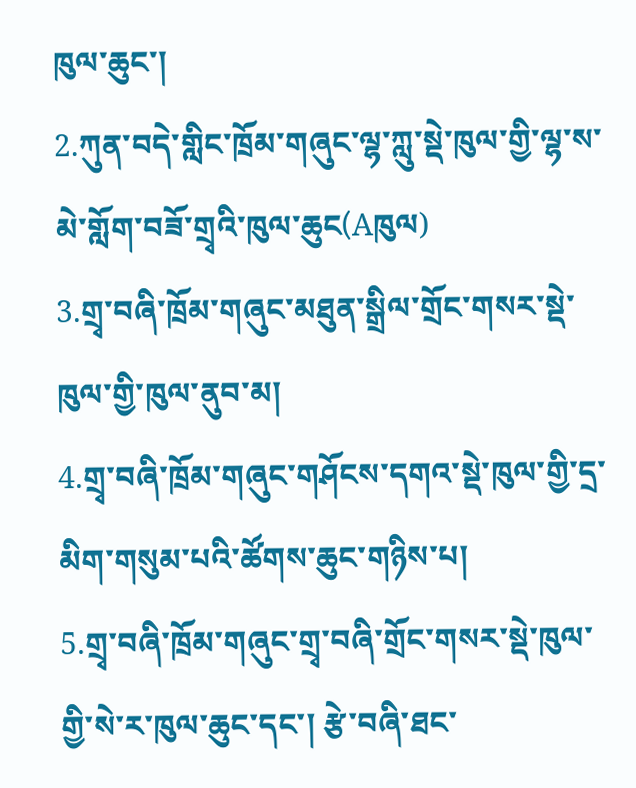ཁུལ་ཆུང་།
2.ཀུན་བདེ་གླིང་ཁྲོམ་གཞུང་ལྷ་ཀླུ་སྡེ་ཁུལ་གྱི་ལྷ་ས་མེ་གློག་བཟོ་གྲྭའི་ཁུལ་ཆུང(Aཁུལ)
3.གྲྭ་བཞི་ཁྲོམ་གཞུང་མཐུན་སྒྲིལ་གྲོང་གསར་སྡེ་ཁུལ་གྱི་ཁུལ་ནུབ་མ།
4.གྲྭ་བཞི་ཁྲོམ་གཞུང་གཤོངས་དགའ་སྡེ་ཁུལ་གྱི་དྲ་མིག་གསུམ་པའི་ཚོགས་ཆུང་གཉིས་པ།
5.གྲྭ་བཞི་ཁྲོམ་གཞུང་གྲྭ་བཞི་གྲོང་གསར་སྡེ་ཁུལ་གྱི་སེ་ར་ཁུལ་ཆུང་དང་། རྩེ་བཞི་ཐང་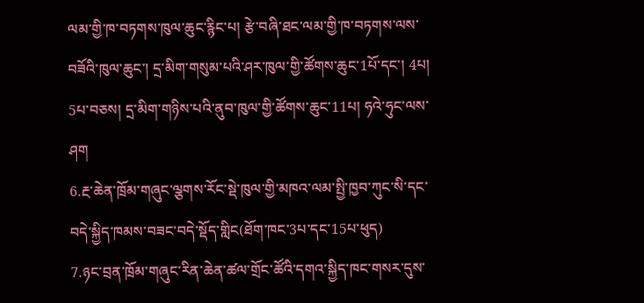ལམ་གྱི་ཁ་བཏགས་ཁུལ་ཆུང་རྙིང་པ། རྩེ་བཞི་ཐང་ལམ་གྱི་ཁ་བཏགས་ལས་བཟོའི་ཁུལ་ཆུང་། དྲ་མིག་གསུམ་པའི་ཤར་ཁུལ་གྱི་ཚོགས་ཆུང་1པོ་དང་། 4པ། 5པ་བཅས། དྲ་མིག་གཉིས་པའི་ནུབ་ཁུལ་གྱི་ཚོགས་ཆུང་11པ། ཧའེ་ཧུང་ལས་ཤག
6.རྔ་ཆེན་ཁྲོམ་གཞུང་ལྕགས་རོང་སྡེ་ཁུལ་གྱི་མཁའ་ལམ་སྤྱི་ཁྱབ་ཀུང་སི་དང་བདེ་སྐྱིད་ཁམས་བཟང་བདེ་སྡོད་གླིང(ཐོག་ཁང་3པ་དང་15པ་ཕུད)
7.ཉང་བྲན་ཁྲོམ་གཞུང་རིན་ཆེན་ཚལ་གྲོང་ཚོའི་དགའ་སྐྱིད་ཁང་གསར་དུས་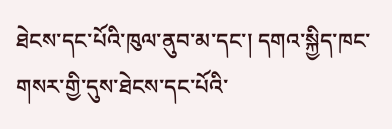ཐེངས་དང་པོའི་ཁུལ་ནུབ་མ་དང་། དགའ་སྐྱིད་ཁང་གསར་གྱི་དུས་ཐེངས་དང་པོའི་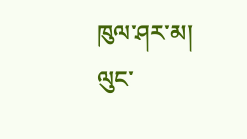ཁུལ་ཤར་མ། ལུང་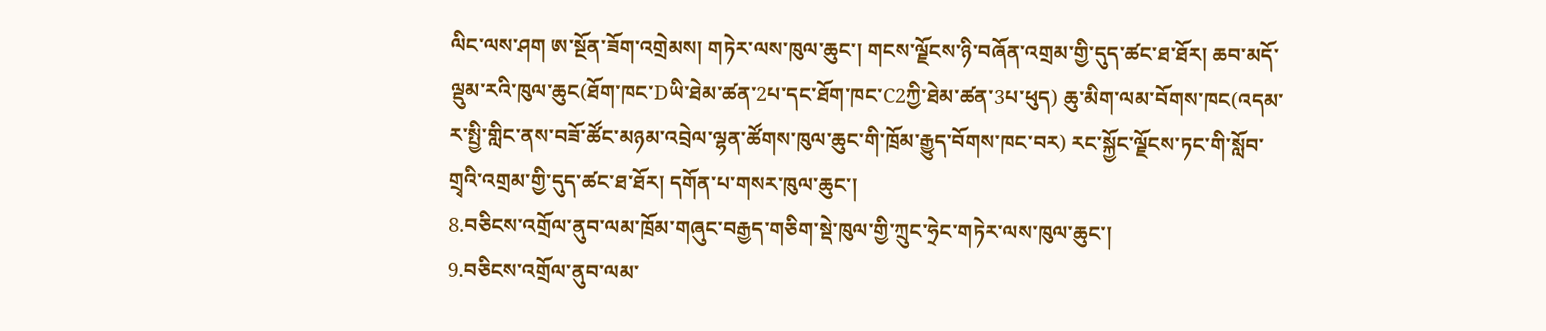ལིང་ལས་ཤག ཨ་སྔོན་ཟོག་འགྲེམས། གཏེར་ལས་ཁུལ་ཆུང་། གངས་ལྗོངས་ཉི་བཞོན་འགྲམ་གྱི་དུད་ཚང་ཐ་ཐོར། ཆབ་མདོ་ལྡུམ་རའི་ཁུལ་ཆུང(ཐོག་ཁང་Dཡི་ཐེམ་ཚན་2པ་དང་ཐོག་ཁང་C2ཀྱི་ཐེམ་ཚན་3པ་ཕུད) ཆུ་མིག་ལམ་བོགས་ཁང(འདམ་ར་སྤྱི་གླིང་ནས་བཟོ་ཚོང་མཉམ་འབྲེལ་ལྷན་ཚོགས་ཁུལ་ཆུང་གི་ཁྲོམ་རྒྱུད་བོགས་ཁང་བར) རང་སྐྱོང་ལྗོངས་ཏང་གི་སློབ་གྲྭའི་འགྲམ་གྱི་དུད་ཚང་ཐ་ཐོར། དགོན་པ་གསར་ཁུལ་ཆུང་།
8.བཅིངས་འགྲོལ་ནུབ་ལམ་ཁྲོམ་གཞུང་བརྒྱད་གཅིག་སྡེ་ཁུལ་གྱི་ཀྲུང་ཧྲེང་གཏེར་ལས་ཁུལ་ཆུང་།
9.བཅིངས་འགྲོལ་ནུབ་ལམ་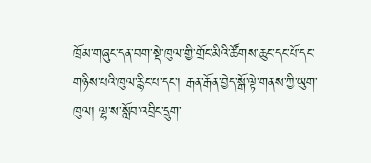ཁྲོམ་གཞུང་དན་བག་སྡེ་ཁུལ་གྱི་གྲོང་མིའི་ཚོགས་ཆུང་དང་པོ་དང་གཉིས་པའི་ཁུལ་རྙིང་པ་དང་། རྒན་རྒོན་བྱེད་སྒོ་ལྟེ་གནས་ཀྱི་ཡུག་ཁུལ། ལྷ་ས་སློབ་འབྲིང་དྲུག་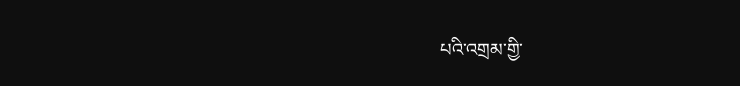པའི་འགྲམ་གྱི་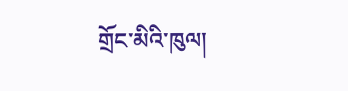གྲོང་མིའི་ཁུལ།